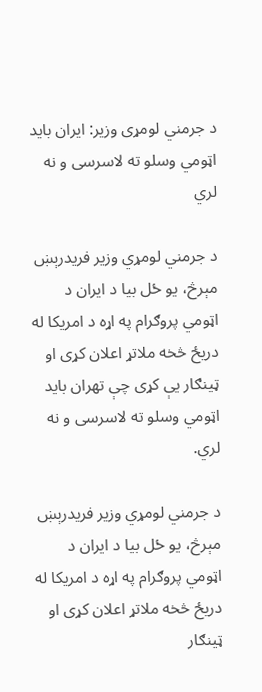د جرمني لومړی وزیر: ایران باید اټومي وسلو ته لاسرسی و نه لري

د جرمني لومړي وزیر فریدرېښ مېرڅ، یو ځل بیا د ایران د اټومي پروګرام په اړه د امریکا له دریځ څخه ملاتړ اعلان کړی او ټینګار یې کړی چې تهران باید اټومي وسلو ته لاسرسی و نه لري.

د جرمني لومړي وزیر فریدرېښ مېرڅ، یو ځل بیا د ایران د اټومي پروګرام په اړه د امریکا له دریځ څخه ملاتړ اعلان کړی او ټینګار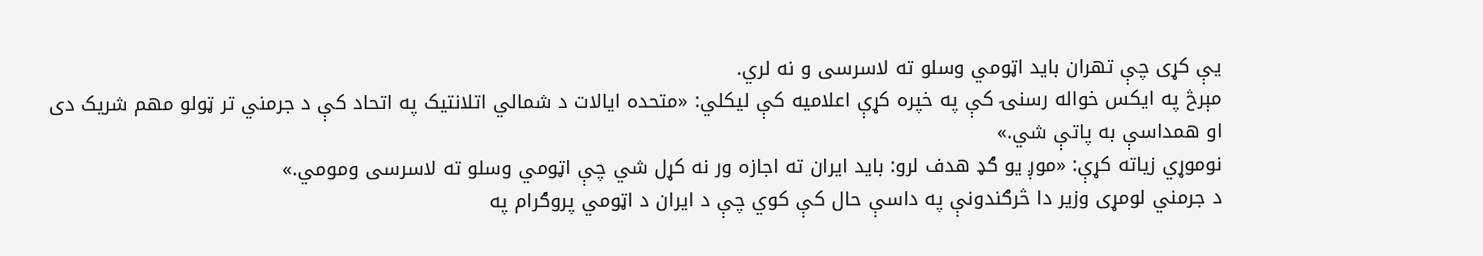یې کړی چې تهران باید اټومي وسلو ته لاسرسی و نه لري.
مېرڅ په ایکس خواله رسنۍ کې په خپره کړې اعلامیه کې لیکلي: «متحده ایالات د شمالي اتلانتیک په اتحاد کې د جرمني تر ټولو مهم شریک دی او همداسې به پاتې شي.»
نوموړي زیاته کړې: «موږ یو ګډ هدف لرو: باید ایران ته اجازه ور نه کړل شي چې اټومي وسلو ته لاسرسی ومومي.»
د جرمني لومړی وزیر دا څرګندونې په داسې حال کې کوي چې د ایران د اټومي پروګرام په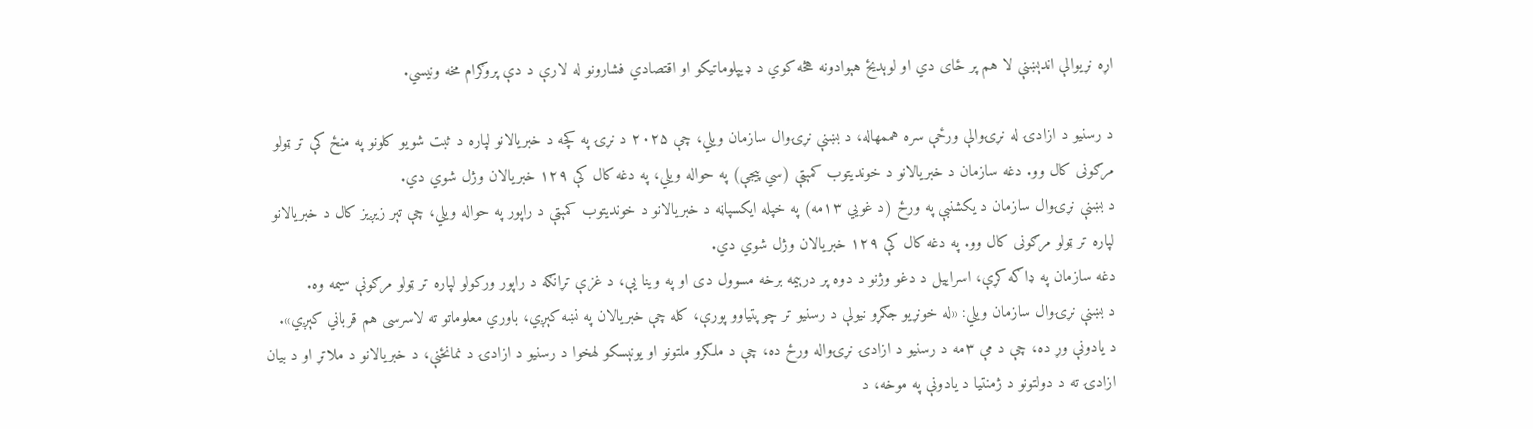اړه نړیوالې اندېښنې لا هم پر ځای دي او لوېدیځ هېوادونه هڅه کوي د ډیپلوماتیکو او اقتصادي فشارونو له لارې د دې پروګرام مخه ونیسي.

د رسنیو د ازادۍ له نړۍوالې ورځې سره هممهاله، د بښنې نړۍوال سازمان ویلي، چې ۲۰۲۵ د نړۍ په کچه د خبریالانو لپاره د ثبت شویو کلونو په منځ کې تر ټولو مرګونی کال وو. دغه سازمان د خبریالانو د خوندیتوب کمېټې (سي پيجې) په حواله ویلي، په دغه کال کې ۱۲۹ خبریالان وژل شوي دي.
د بښنې نړۍوال سازمان د یکشنبې په ورځ (د غويي ۱۳مه) په خپله ایکسپاڼه د خبریالانو د خوندیتوب کمېټې د راپور په حواله ویلي، چې تېر زیږیز کال د خبریالانو لپاره تر ټولو مرګونی کال وو. په دغه کال کې ۱۲۹ خبریالان وژل شوي دي.
دغه سازمان په ډاګه کړې، اسراییل د دغو وژنو د دوه پر درېیمه برخه مسوول دی او په وینا یې، د غزې تړانګه د راپور ورکولو لپاره تر ټولو مرګونې سیمه وه.
د بښنې نړۍوال سازمان ویلي: «له خونړیو جګړو نیولې د رسنیو تر چوپتیاوو پورې، کله چې خبریالان په نښه کېږي، باوري معلوماتو ته لاسرسی هم قرباني کېږي».
د یادونې وړ ده، چې د مې ۳مه د رسنیو د ازادۍ نړۍواله ورځ ده، چې د ملګرو ملتونو او یونېسکو لهخوا د رسنیو د ازادۍ د نمانځنې، د خبریالانو د ملاتړ او د بیان ازادۍ ته د دولتونو د ژمنتیا د یادونې په موخه، د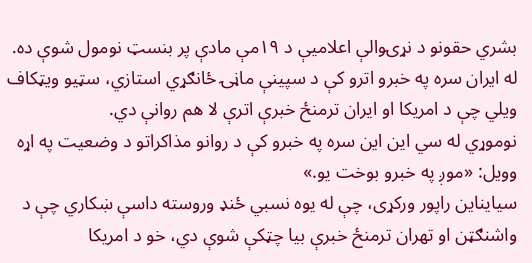بشري حقونو د نړۍوالې اعلامیې د ۱۹مې مادې پر بنسټ نومول شوې ده.
له ایران سره په خبرو اترو کې د سپینې ماڼۍ ځانګړي استازي، سټیو ویټکاف ویلي چې د امریکا او ایران ترمنځ خبرې اترې لا هم روانې دي.
نوموړي له سي این این سره په خبرو کې د روانو مذاکراتو د وضعیت په اړه وویل: «موږ په خبرو بوخت یو.»
سيایناین راپور ورکړی، چې له یوه نسبي ځنډ وروسته داسې ښکاري چې د واشنګټن او تهران ترمنځ خبرې بیا چټکې شوې دي، خو د امریکا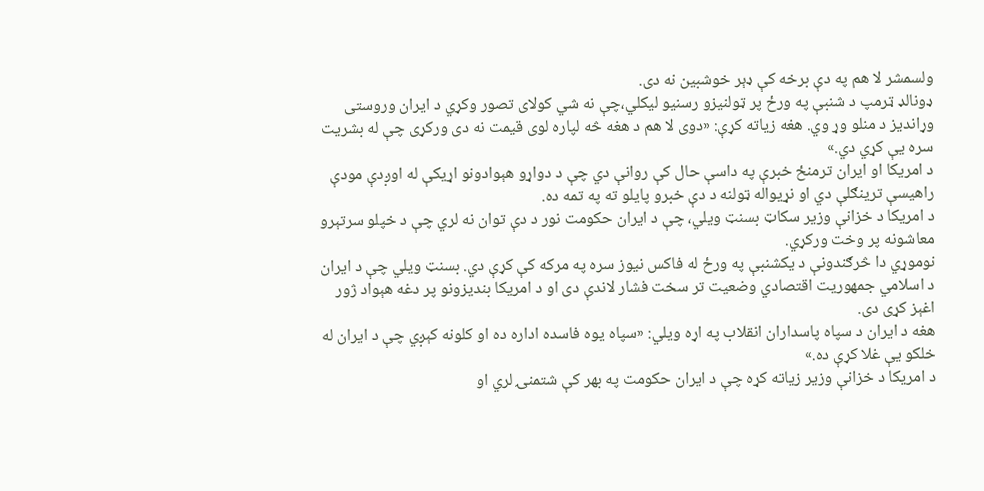ولسمشر لا هم په دې برخه کې ډېر خوشبین نه دی.
ډونالډ ټرمپ د شنبې په ورځ پر ټولنیزو رسنیو لیکلي،چې نه شي کولای تصور وکړي د ایران وروستی وړاندیز د منلو وړ وي. هغه زیاته کړې: «دوی لا هم د هغه څه لپاره لوی قیمت نه دی ورکړی چې له بشریت سره یې کړي دي.»
د امریکا او ایران ترمنځ خبرې په داسې حال کې روانې دي چې د دواړو هېوادونو اړیکې له اوږدې مودې راهیسې ترینګلې دي او نړیواله ټولنه د دې خبرو پایلو ته په تمه ده.
د امریکا د خزانې وزیر سکاټ بسنټ ویلي، چې د ایران حکومت نور د دې توان نه لري چې د خپلو سرتېرو معاشونه پر وخت ورکړي.
نوموړي دا څرګندونې د یکشنبې په ورځ له فاکس نیوز سره په مرکه کې کړې دي. بسنټ ویلي چې د ایران د اسلامي جمهوریت اقتصادي وضعیت تر سخت فشار لاندې دی او د امریکا بندیزونو پر دغه هېواد ژور اغېز کړی دی.
هغه د ایران د سپاه پاسداران انقلاب په اړه ویلي: «سپاه یوه فاسده اداره ده او کلونه کېږي چې د ایران له خلکو یې غلا کړې ده.»
د امریکا د خزانې وزیر زیاته کړه چې د ایران حکومت په بهر کې شتمنۍ لري او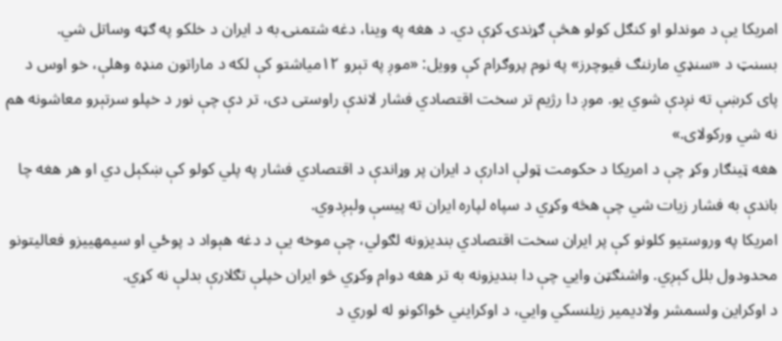امریکا یې د موندلو او کنګل کولو هڅې ګړندۍ کړې دي. د هغه په وینا، دغه شتمنۍ به د ایران د خلکو په ګټه وساتل شي.
بسنټ د «سنډي مارننګ فیوچرز» په نوم پروګرام کې وویل: «موږ په تېرو ۱۲میاشتو کې لکه د ماراتون منډه وهلې، خو اوس د پای کرښې ته نږدې شوي یو. موږ دا رژیم تر سخت اقتصادي فشار لاندې راوستی دی، تر دې چې نور د خپلو سرتېرو معاشونه هم نه شي ورکولای.»
هغه ټینګار وکړ چې د امریکا د حکومت ټولې ادارې د ایران پر وړاندې د اقتصادي فشار په پلي کولو کې ښکېل دي او هر هغه چا باندې به فشار زیات شي چې هڅه وکړي د سپاه لپاره ایران ته پیسې ولېږدوي.
امریکا په وروستیو کلونو کې پر ایران سخت اقتصادي بندیزونه لګولي، چې موخه یې د دغه هېواد د پوځي او سیمهییزو فعالیتونو محدودول بلل کېږي. واشنګټن وایي چې دا بندیزونه به تر هغه دوام وکړي څو ایران خپلې تګلارې بدلې نه کړي.
د اوکراین ولسمشر ولادیمیر زیلنسکي وايي، د اوکرایني ځواکونو له لوري د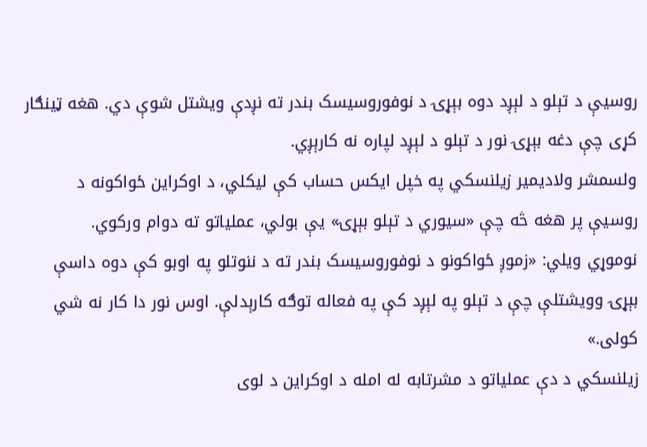روسیې د تېلو د لېږد دوه بېړۍ د نوفوروسیسک بندر ته نږدې ویشتل شوې دي. هغه ټینګار کړی چې دغه بېړۍ نور د تېلو د لېږد لپاره نه کارېږي.
ولسمشر ولادیمیر زیلنسکي په خپل ایکس حساب کې لیکلي، د اوکراین ځواکونه د روسیې پر هغه څه چې «سیوري د تېلو بېړۍ» یې بولي، عملیاتو ته دوام ورکوي.
نوموړي ویلي: «زموږ ځواکونو د نوفوروسیسک بندر ته د ننوتلو په اوبو کې دوه داسې بېړۍ وویشتلې چې د تېلو په لېږد کې په فعاله توګه کارېدلې. اوس نور دا کار نه شي کولی.»
زیلنسکي د دې عملیاتو د مشرتابه له امله د اوکراین د لوی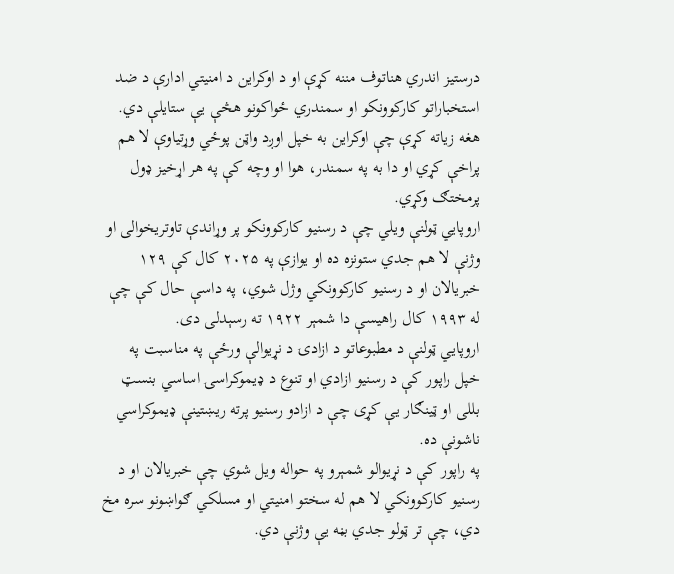درستیز اندري هناتوف مننه کړې او د اوکراین د امنیتي ادارې د ضد استخباراتو کارکوونکو او سمندري ځواکونو هڅې یې ستایلې دي.
هغه زیاته کړې چې اوکراین به خپل اوږد واټن پوځي وړتیاوې لا هم پراخې کړي او دا به په سمندر، هوا او وچه کې په هر اړخیز ډول پرمختګ وکړي.
اروپايي ټولنې ویلي چې د رسنیو کارکوونکو پر وړاندې تاوتریخوالی او وژنې لا هم جدي ستونزه ده او یوازې په ۲۰۲۵ کال کې ۱۲۹ خبریالان او د رسنیو کارکوونکي وژل شوي، په داسې حال کې چې له ۱۹۹۳ کال راهیسې دا شمېر ۱۹۲۲ ته رسېدلی دی.
اروپايي ټولنې د مطبوعاتو د ازادۍ د نړیوالې ورځې په مناسبت په خپل راپور کې د رسنیو ازادي او تنوع د ډیموکراسۍ اساسي بنسټ بللی او ټینګار یې کړی چې د ازادو رسنیو پرته ریښتینې ډیموکراسي ناشونې ده.
په راپور کې د نړیوالو شمېرو په حواله ویل شوي چې خبریالان او د رسنیو کارکوونکي لا هم له سختو امنیتي او مسلکي ګواښونو سره مخ دي، چې تر ټولو جدي بڼه یې وژنې دي.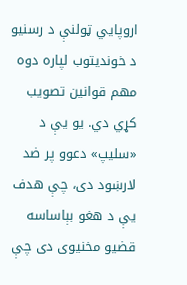اروپايي ټولنې د رسنیو د خوندیتوب لپاره دوه مهم قوانین تصویب کړي دي. یو یې د «سلیپ» دعوو پر ضد لارښود دی، چې هدف یې د هغو بېاساسه قضیو مخنیوی دی چې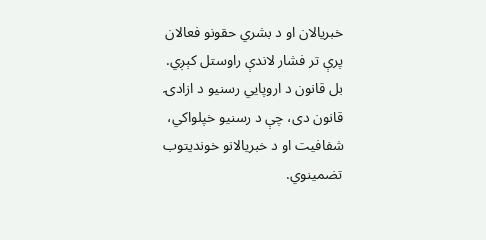خبریالان او د بشري حقونو فعالان پرې تر فشار لاندې راوستل کېږي.
بل قانون د اروپايي رسنیو د ازادۍ قانون دی، چې د رسنیو خپلواکي، شفافیت او د خبریالانو خوندیتوب تضمینوي.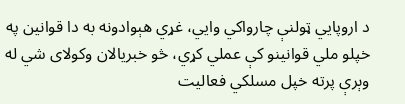د اروپايي ټولنې چارواکي وایي، غړي هېوادونه به دا قوانین په خپلو ملي قوانینو کې عملي کړي، څو خبریالان وکولای شي له وېرې پرته خپل مسلکي فعالیت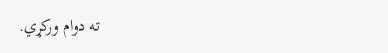ته دوام ورکړي.